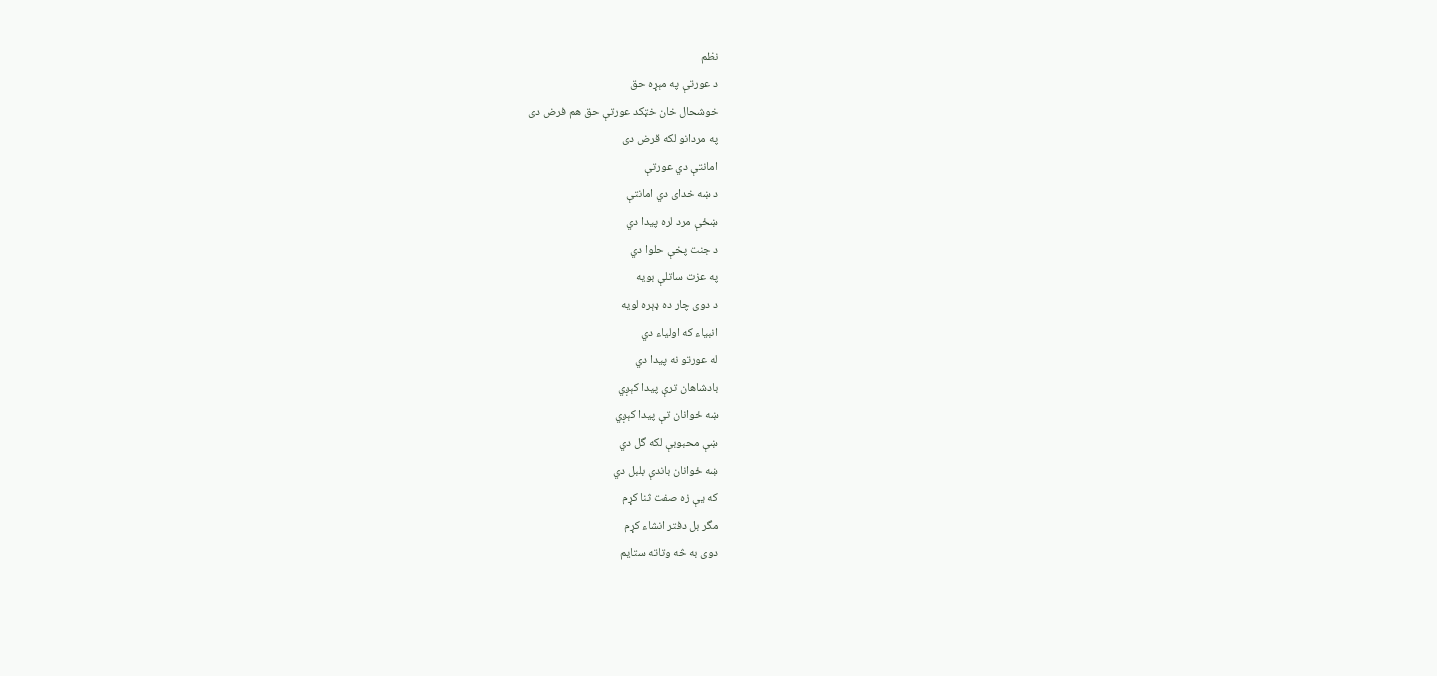نظم
د عورتې په مېړه حق
خوشحال خان خټکد عورتې حق هم فرض دی
په مردانو لکه قرض دی
امانتې دي عورتې
د ښه خدای دي امانتې
ښځې مرد لره پيدا دي
د جنت پخې حلوا دي
په عزت ساتلې بويه
د دوی چار ده ډېره لويه
انبياء که اولياء دي
له عورتو نه پيدا دي
بادشاهان ترې پيدا کېږي
ښه ځوانان تې پيدا کېږي
ښې محبوبې لکه گل دي
ښه ځوانان باندې بلبل دي
که يې زه صفت ثنا کړم
مگر بل دفتر انشاء کړم
دوی به څه وتاته ستايم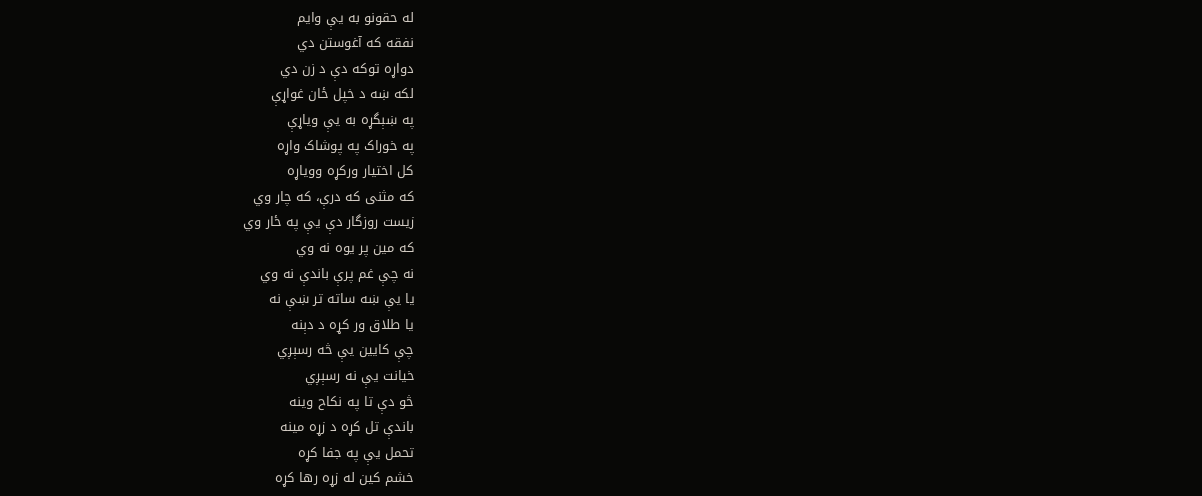له حقونو به يې وايم
نفقه که آغوستن دي
دواړه توکه دې د زن دي
لکه ښه د خپل ځان غواړې
په ښېگړه به يې وياړې
په خوراک په پوشاک واړه
کل اختيار ورکړه ووياړه
که مثنی که درې، که چار وي
زيست روزگار دې يې په ځار وي
که مين پر يوه نه وي
نه چې غم پرې باندې نه وي
يا يې ښه ساته تر ښې نه
يا طلاق ور کړه د دېنه
چې کايين يې څه رسېږي
خيانت يې نه رسېږي
څو دې تا په نکاح وينه
باندې تل کړه د زړه مينه
تحمل يې په جفا کړه
خشم کين له زړه رها کړه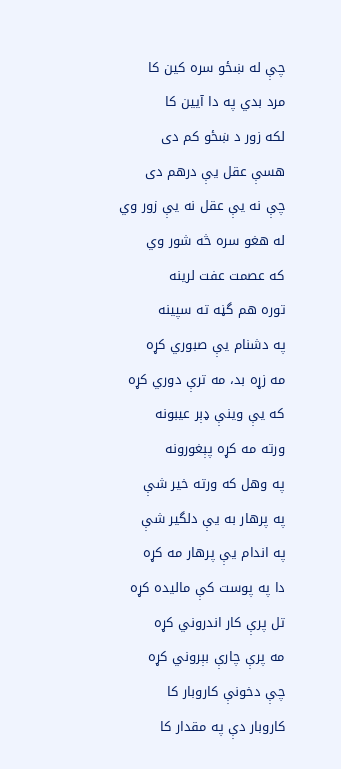چې له ښځو سره کين کا
مرد بدي په دا آيين کا
لکه زور د ښځو کم دی
هسې عقل يې درهم دی
چې نه يې عقل نه يې زور وي
له هغو سره څه شور وي
که عصمت عفت لرينه
توره هم گڼه ته سپينه
په دشنام يې صبوري کړه
مه زړه بد، مه ترې دوري کړه
که يې وينې ډېر عيبونه
ورته مه کړه پېغورونه
په وهل که ورته خير شې
په پرهار به يې دلگير شې
په اندام يې پرهار مه کړه
دا په پوست کې ماليده کړه
تل پرې کار اندروني کړه
مه پرې چارې بېروني کړه
چې دخونې کاروبار کا
کاروبار دې په مقدار کا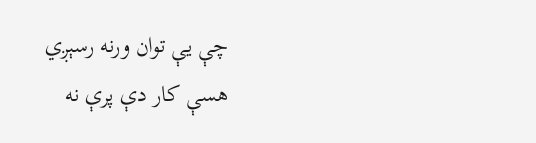چې يې توان ورنه رسېږي
هسې کار دې پرې نه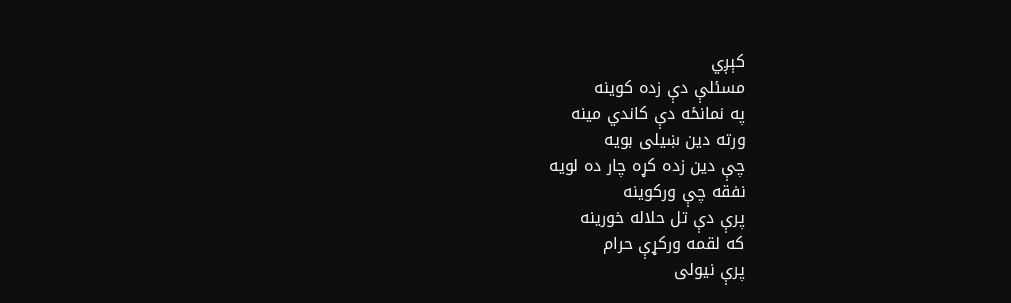کېږي
مسئلې دې زده کوينه
په نمانځه دې کاندي مينه
ورته دين ښيلی بويه
چې دين زده کړه چار ده لويه
نفقه چې ورکوينه
پرې دې تل حلاله خورينه
که لقمه ورکړې حرام
پرې نيولی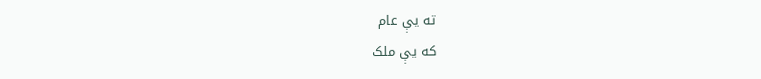ته يې عام
که يې ملک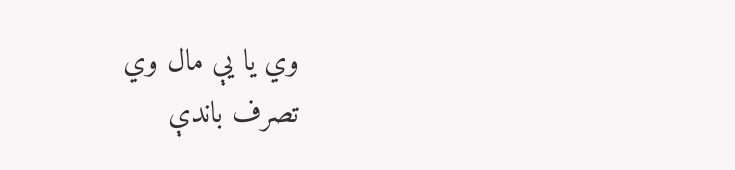وي يا يې مال وي
تصرف باندې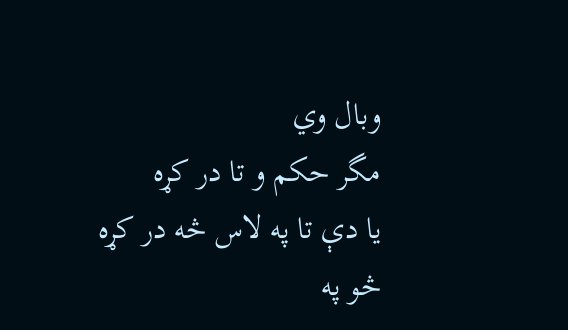وبال وي
مگر حکم و تا در کړه
يا دې تا په لاس څه در کړه
څو په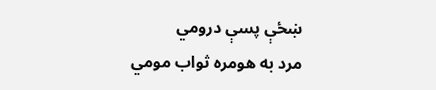ښځې پسې درومي
مرد به هومره ثواب مومي